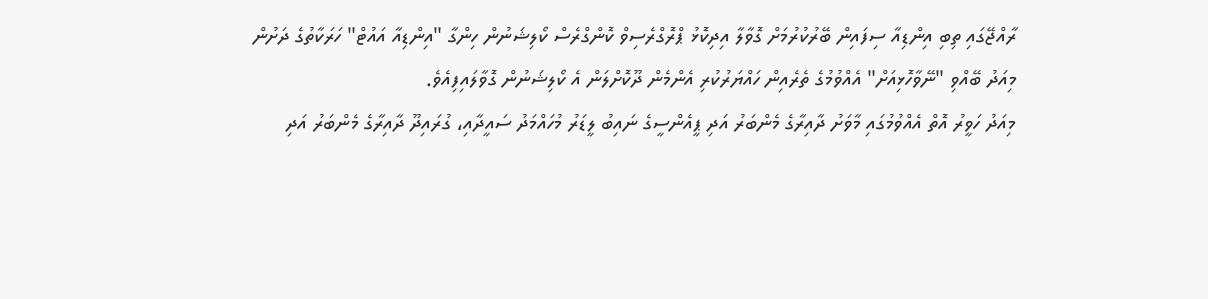ރާއްޖޭގައި ތިބި އިންޑިއާ ސިފައިން ބޭރުކުރުމަށް ގޮވާލާ އިދިކޮޅު ޕްރޮގްރެސިވް ކޮންގްރެސް ކޯލިޝަނުން ހިންގާ "އިންޑިއާ އައުޓް" ހަރަކާތުގެ ދަށުން މިއަދު ބޭއްވި "ނޭވާހޮޅިއަށް" އެއްވުމުގެ ތެރެއިން ހައްޔަރުކުރި އެންމެން ދޫކޮށްލަން އެ ކޯލިޝަނުން ގޮވާލައިފިއެވެ.
މިއަދު ހަވީރު އޮތް އެއްވުމުގައި މާވަށު ދާއިރާގެ މެންބަރު އަދި ޕީއެންސީގެ ނައިބު ލީޑަރު މުހައްމަދު ސައީދާއި، ގުރައިދޫ ދާއިރާގެ މެންބަރު އަދި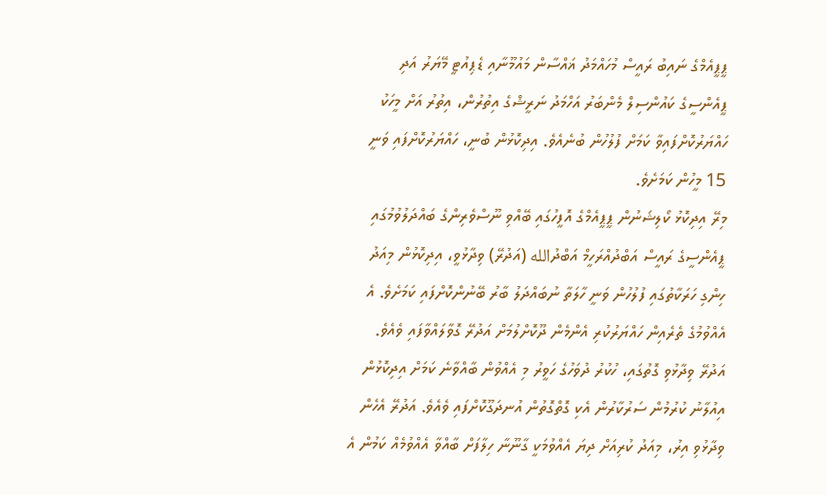ޕީޕީއެމްގެ ނައިބު ރައީސް މުހައްމަދު ޣައްސާން މައުމޫނާއި ޑެޕިއުޓީ މޭޔަރު އަދި ޕީއެންސީގެ ކައުންސިލް މެންބަރު އަހްމަދު ނަރީޝްގެ އިތުރުން، އިތުރު އަށް މީހަކު ހައްޔަރުކޮށްފައިވާ ކަމަށް ފުލުހުން ބުނެއެވެ. އިދިކޮޅުން ބުނީ، ހައްޔަރުކޮށްފައި ވަނީ 15 މީހުން ކަމަށެވެ.
މިރޭ އިދިކޮޅު ކޯލިޝަނުން ޕީޕީއެމްގެ އޮފީހުގައި ބޭއްވި ނޫސްވެރިންގެ ބައްދަލުވުމުގައި ޕީއެންސީގެ ރައީސް އަބްދުއްރަހީމް އަބްދުالله (އަދުރޭ) ވިދާޅުވީ، އިދިކޮޅުން މިއަދު ހިންގި ހަރަކާތުގައި ފުލުހުން ވަނީ ހާލަތާ ނުބައްދަލު ބާރު ބޭނުންކޮށްފައި ކަމަށެވެ. އެ އެއްވުމުގެ ތެރެއިން ހައްޔަރުކުރި އެންމެން ދޫކޮށްލުމަށް އަދުރޭ ގޮވާލައްވާފައި ވެއެވެ.
އަދުރޭ ވިދާޅުވި ގޮތުގައި، ހުކުރު ދުވަހުގެ ހަވީރު މި އެއްވުން ބާއްވާނެ ކަމަށް އިދިކޮޅުން އިއުލާނު ކުރުމުން ސަރުކާރުން އެކި ގޮތްގޮތުން އުނދަގޫކޮށްފައި ވެއެވެ. އަދުރޭ އެހެން ވިދާޅުވި އިރު، މިއަދު ކުރިއަށް ދިޔަ އެއްވުމަކީ ގާނޫނާ ހިލާފަށް ބާއްވާ އެއްވުމެއް ކަމުން އެ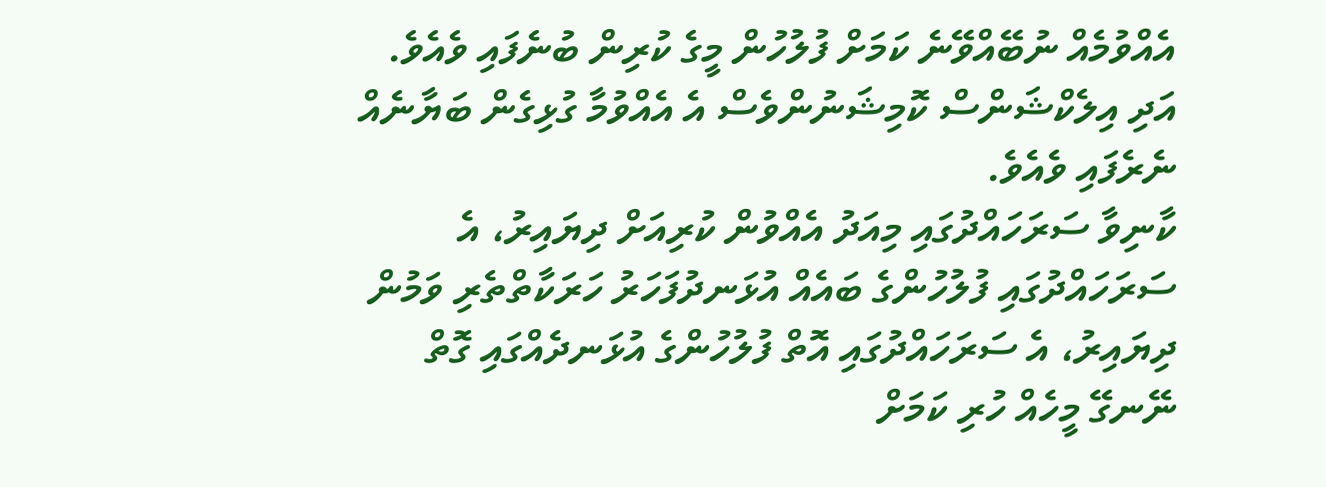އެއްވުމެއް ނުބޭއްވޭނެ ކަމަށް ފުލުހުން މީގެ ކުރިން ބުނެފައި ވެއެވެ. އަދި އިލެކްޝަންސް ކޮމިޝަނުންވެސް އެ އެއްވުމާ ގުޅިގެން ބަޔާނެއް ނެރެފައި ވެއެވެ.
ކާނިވާ ސަރަހައްދުގައި މިއަދު އެއްވުން ކުރިއަށް ދިޔައިރު، އެ ސަރަހައްދުގައި ފުލުހުންގެ ބައެއް އުޅަނދުފަހަރު ހަރަކާތްތެރި ވަމުން ދިޔައިރު، އެ ސަރަހައްދުގައި އޮތް ފުލުހުންގެ އުޅަނދެއްގައި ގޮތް ނޭނގޭ މީހެއް ހުރި ކަމަށް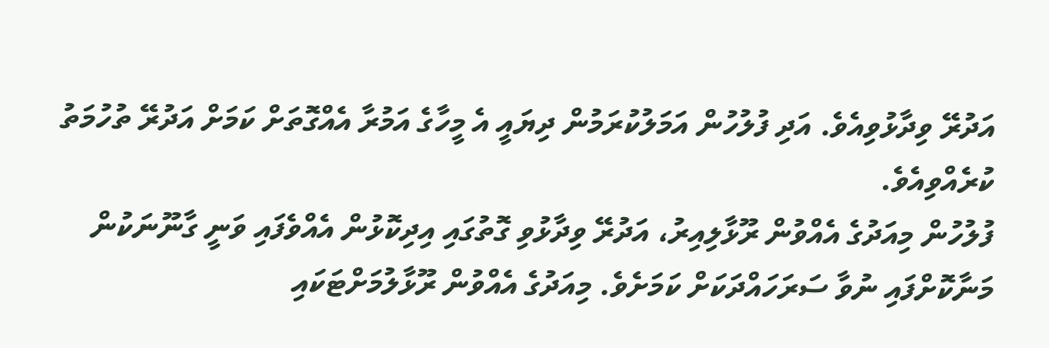އަދުރޭ ވިދާޅުވިއެވެ. އަދި ފުލުހުން އަމަލުކުރަމުން ދިޔައީ އެ މީހާގެ އަމުރާ އެއްގޮތަށް ކަމަށް އަދުރޭ ތުހުމަތު ކުރެއްވިއެވެ.
ފުލުހުން މިއަދުގެ އެއްވުން ރޫޅާލިއިރު، އަދުރޭ ވިދާޅުވި ގޮތުގައި އިދިކޮޅުން އެއްވެފައި ވަނީ ގާނޫނަކުން މަނާކޮށްފައި ނުވާ ސަރަހައްދަކަށް ކަމަށެވެ. މިއަދުގެ އެއްވުން ރޫޅާލުމަށްޓަކައި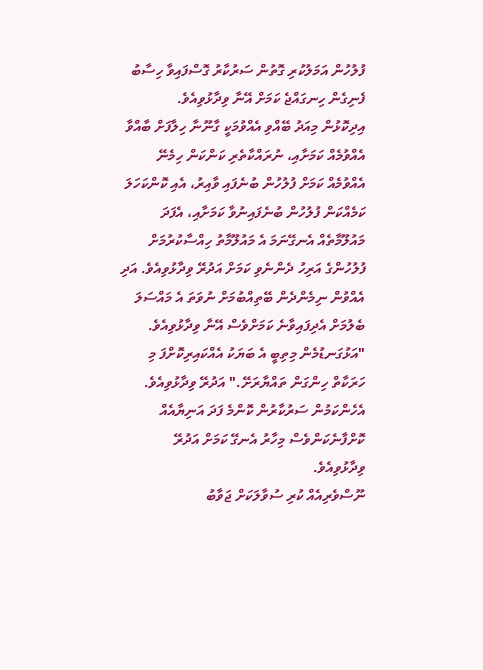ފުލުހުން އަމަލުކުރި ގޮތުން ސަރުކާރު ގޮސްފައިވާ ހިސާބު ފެނިގެން ހިނގައްޖެ ކަމަށް އޭނާ ވިދާޅުވިއެވެ.
އިދިކޮޅުން މިއަދު ބޭއްވި އެއްވުމަކީ ގާނޫނާ ހިލާފަށް ބާއްވާ އެއްވުމެއް ކަމަށާއި، ނުރައްކާތެރި ކަންކަން ހިމެނޭ އެއްވުމެއް ކަމަށް ފުލުހުން ބުނެފައި ވާއިރު، އެއި ކޮންކަހަލަ ކަމެއްކަން ފުލުހުން ބުނެފައިނުވާ ކަމަށާއި، އެފަދަ މައުލޫމާތެއް އެނގޭނަމަ އެ މައުލޫމާތު ހިއްސާކުރުމަށް ފުލުހުންގެ އަރިހު ދެންނެވި ކަމަށް އަދުރޭ ވިދާޅުވިއެވެ. އަދި އެއްވުން ނިމެންދެން ބޭތިއްބުމަށް ނުވަތަ އެ މައްސަލަ ބެލުމަށް އެދިފައިވާނެ ކަމަށްވެސް އޭނާ ވިދާޅުވިއެވެ.
"އަޅުގަނޑުމެން މިތިބީ އެ ބަޔަކު އެއްކައިރިކޮށްފަ މި ހަރަކާތް ހިންގަން ތައްޔާރަށޭ." އަދުރޭ ވިދާޅުވިއެވެ.
އެހެންކަމުން ސަރުކާރުން ކޮންމެ ފަދަ އަނިޔާއެއް ކޮށްފާނެކަންވެސް މިހާރު އެނގޭ ކަމަށް އަދުރޭ ވިދާޅުވިއެވެ.
ނޫސްވެރިއެއް ކުރި ސުވާލަކަށް ޖަވާބު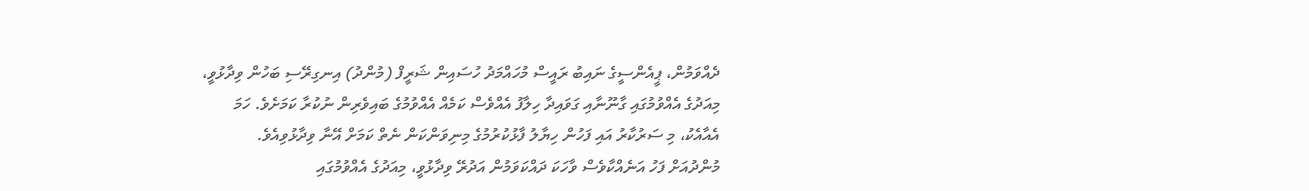ދެއްވަމުން، ޕީއެންސީގެ ނައިބު ރައީސް މުހައްމަދު ހުސައިން ޝަރީފް (މުންދު) އިނގިރޭސި ބަހުން ވިދާޅުވީ، މިއަދުގެ އެއްވުމުގައި ގާނޫނާއި ގަވައިދާ ހިލާފު އެއްވެސް ކަމެއް އެއްވުމުގެ ބައިވެރިން ނުކުރާ ކަމަށެވެ. ހަމަ އެއާއެކު، މި ސަރުކާރު އައި ފަހުން ހިޔާލު ފާޅުކުރުމުގެ މިނިވަންކަން ނެތް ކަމަށް އޭނާ ވިދާޅުވިއެވެ.
މުންދުއަށް ފަހު އަނެއްކާވެސް ވާހަކަ ދައްކަވަމުން އަދުރޭ ވިދާޅުވީ، މިއަދުގެ އެއްވުމުގައި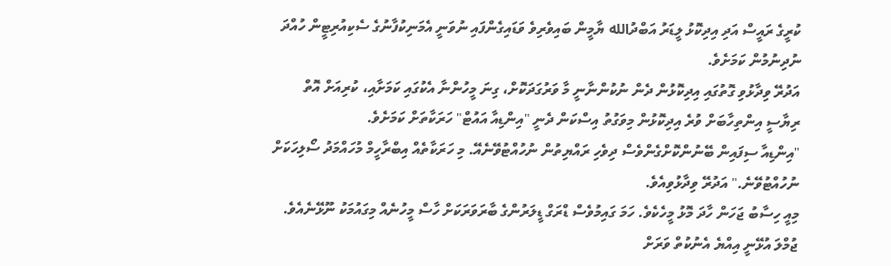ކުރީގެ ރައީސް އަދި އިދިކޮޅު ލީޑަރު އަބްދުالله ޔާމީން ބައިވެރިވެ ވަޑައިގެންފައި ނުވަނީ އެމަނިކުފާނުގެ ސެކިއުރިޓީން ހުއްދަ ނުދިނުމުން ކަމަށެވެ.
އަދުރޭ ވިދާޅުވި ގޮތުގައި އިދިކޮޅުން ދެން ނުކުންނާނީ މާ ވަރުގަދަކޮށް، ގިނަ މީހުންނާ އެކުގައި ކަމަށާއި، ކުރިއަށް އޮތް ރިޔާސީ އިންތިހާބަށް ވުރެ އިދިކޮޅުން މިވަގުތު އިސްކަން ދެނީ "އިންޑިއާ އައުޓް" ހަރަކާތަށް ކަމަށެވެ.
"އިންޑިއާ ސިފައިން ބޭނުންކޮށްގެންވެސް ދިވެހި ރައްޔިތުން ނުހުއްޓުވޭނެއޭ. މި ހަރަކާތެއް އިބްރާހީމް މުހައްމަދު ސޯލިހަކަށް ނުހުއްޓުވޭނެ." އަދުރޭ ވިދާޅުވިއެވެ.
މިއީ ހިސާބު ޖަހަން ހާދަ މޮޅު މީހެކެވެ. ހަމަ ގައިމުވެސް ޑްރަގް ޑީލަރުންގެ ބާރަވަރަކަށް ހާސް މީހުނެއް މިގައުމަކު ނޫޅޭނެއެވެ. ޖުމްލަ އުޅޭނީ އިއްޔެ އެނުކުތް ވަރަށް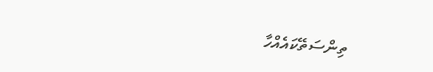ތިންސަތޭކައެއްހާ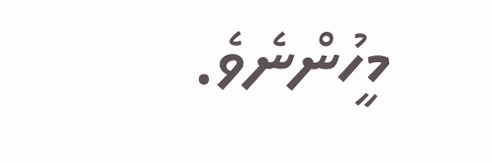މީހުންނެވެ.